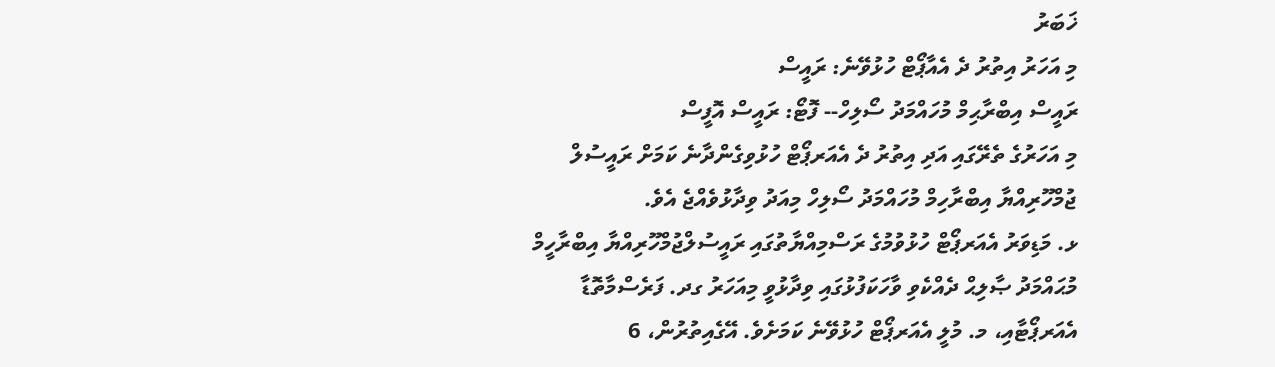ޚަބަރު
މި އަހަރު އިތުރު ދެ އެއާޕޯޓް ހުޅުވޭނެ: ރައީސް
ރައީސް އިބްރާޙިމް މުހައްމަދު ސޯލިހް-- ފޮޓޯ: ރައީސް އޮފީސް
މި އަހަރުގެ ތެރޭގައި އަދި އިތުރު ދެ އެއަރޕޯޓް ހުޅުވިގެންދާނެ ކަމަށް ރައީސުލް ޖުމްހޫރިއްޔާ އިބްރާހިމް މުހައްމަދު ސޯލިހް މިއަދު ވިދާޅުވެއްޖެ އެވެ.
ޅ. މަޑިވަރު އެއަރޕޯޓް ހުޅުވުމުގެ ރަސްމިއްޔާތުގައި ރައީސުލްޖުމްހޫރިއްޔާ އިބްރާހީމް މުޙައްމަދު ޞާލިޙް ދެއްކެވި ވާހަކަފުޅުގައި ވިދާޅުވީ މިއަހަރު ގދ. ފަރެސްމާތޮޑާ އެއަރޕޯޓާއި، މ. މުލީ އެއަރޕޯޓް ހުޅުވޭނެ ކަމަށެވެ. އޭގެއިތުރުން، 6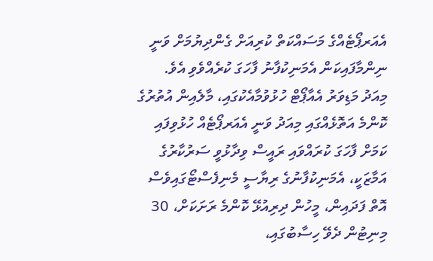އެއަރޕޯޓެއްގެ މަސައްކަތް ކުރިއަށް ގެންދިޔުމަށް ވަނީ ނިންމާފައިކަން އެމަނިކުފާނު ފާހަގަ ކުރެއްވެވި އެވެ.
މިއަދު މަޑިވަރު އެއާޕޯޓް ހުޅުވުމާއެކުގައި، މާލެއިން އުތުރުގެ ކޮންމެ އަތޮޅެއްގައި މިއަދު ވަނީ އެއަރޕޯޓެއް ހުޅުވިފައި ކަމަށް ފާހަގަ ކުރައްވައި ރައީސް ވިދާޅުވީ ސަރުކާރުގެ އަމާޒަކީ، އެމަނިކުފާނުގެ ރިޔާސީ މެނިފެސްޓޯގައިވެސް އޮތް ފަދައިން، މީހުން ދިރިއުޅޭ ކޮންމެ ރަށަކަށް، 30 މިނިޓުން ދެވޭ ހިސާބުގައި،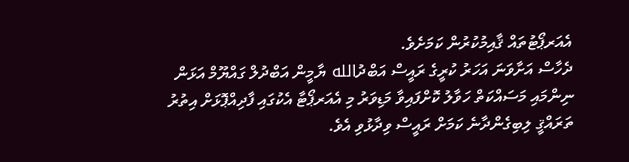އެއަރޕޯޓުތައް ޤާއިމުކުރުން ކަމަށެވެ.
ދެހާސް އަށާވަނަ އަހަރު ކުރީގެ ރައީސް އަބްދުالله ޔާމީން އަބްދުލް ގައްޔޫމް އަޅަން ނިންމައި މަސައްކަތް ހަވާލު ކޮށްފައިވާ މަޑިވަރު މި އެއަރޕޯޓާ އެކުގައި ފާދިއްޕޮޅަށް އިތުރު ތަރައްޤީ ލިބިގެންދާނެ ކަމަށް ރައީސް ވިދާޅުވި އެވެ.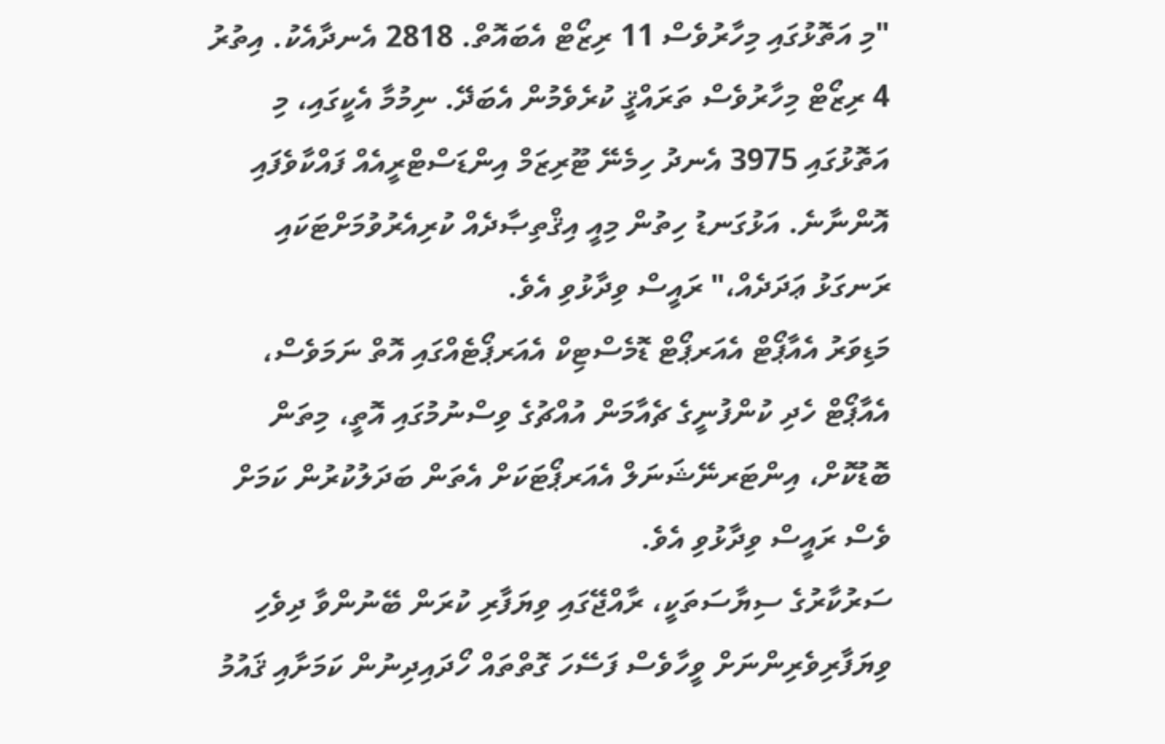"މި އަތޮޅުގައި މިހާރުވެސް 11 ރިޒޯޓް އެބައޮތް. 2818 އެނދާއެކު. އިތުރު 4 ރިޒޯޓް މިހާރުވެސް ތަރައްޤީ ކުރެވެމުން އެބަދޭ. ނިމުމާ އެކީގައި، މި އަތޮޅުގައި 3975 އެނދު ހިމެނޭ ޓޫރިޒަމް އިންޑަސްޓްރީއެއް ފައްކާވެފައި އޮންނާނެ. އަޅުގަނޑު ހިތުން މިއީ އިޤްތިޞާދެއް ކުރިއެރުވުމަށްޓަކައި ރަނގަޅު ޢަދަދެއް،" ރައީސް ވިދާޅުވި އެވެ.
މަޑިވަރު އެއާޕޯޓް އެއަރޕޯޓް ޑޮމެސްޓިކް އެއަރޕޯޓެއްގައި އޮތް ނަމަވެސް، އެއާޕޯޓް ހެދި ކުންފުނީގެ ޗެއާމަން އުއްޗުގެ ވިސްނުމުގައި އޮތީ، މިތަން ބޮޑުކޮށް، އިންޓަރނޭޝަނަލް އެއަރޕޯޓަކަށް އެތަން ބަދަލުކުރުން ކަމަށް ވެސް ރައީސް ވިދާޅުވި އެވެ.
ސަރުކާރުގެ ސިޔާސަތަކީ، ރާއްޖޭގައި ވިޔަފާރި ކުރަން ބޭނުންވާ ދިވެހި ވިޔަފާރިވެރިންނަށް ވީހާވެސް ފަސޭހަ ގޮތްތައް ހޯދައިދިނުން ކަމަށާއި ޤައުމު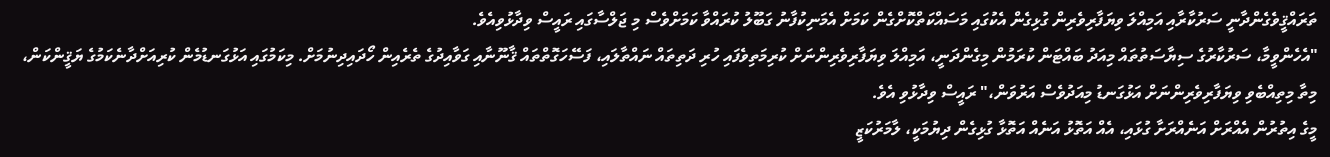ތަރައްޤީވެގެންދާނީ ސަރުކާރާއި އަމިއްލަ ވިޔަފާރިވެރިން ގުޅިގެން އެކުގައި މަސައްކަތްކޮށްގެން ކަމަށް އެމަނިކުފާނު ގަބޫލު ކުރައްވާ ކަމަށްވެސް މި ޖަލްސާގައި ރައީސް ވިދާޅުވިއެވެ.
"އެހެންވީމާ، ސަރުކާރުގެ ސިޔާސަތުތައް މިއަދު ބައްޓަން ކުރަމުން މިގެންދަނީ، އަމިއްލަ ވިޔަފާރިވެރިންނަށް ކުރިމަތިވެފައި ހުރި ދަތިތައް ނައްތާލައި، ފަސޭހަގޮތްތައް ޤާނޫނާއި ގަވާއިދުގެ ތެރެއިން ހޯދައިދިނުމަށް. މިކަމުގައި އަޅުގަނޑުމެން ކުރިއަށްދާނެކަމުގެ ޔަޤީންކަން، މިތާ މިތިއްބެވި ވިޔަފާރިވެރިންނަށް އަޅުގަނޑު މިއަދުވެސް އަރުވަން،" ރައީސް ވިދާޅުވި އެވެ.
މީގެ އިތުރުން އެއްރަށް އަނެއްރަށާ ގުޅައި، އެއް އަތޮޅު އަނެއް އަތޮޅާ ގުޅިގެން ދިޔުމަކީ، ލާމަރުކަޒީ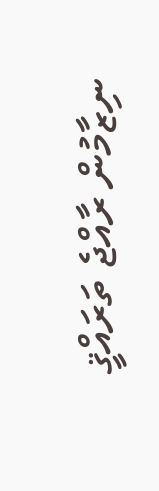ނިޒާމުން ރާއްޖެ ތަރައްޤީ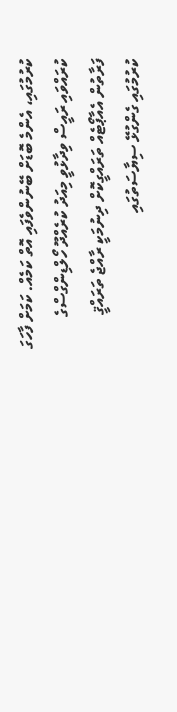ކުރުމުގައި، އެންމެ ބޮޑަށް ބޭނުންވެފައި އޮތް ކަމެއް. ކަމަށް ފާހަގަ ކުރައްވައި ރައީސް ވިދާޅުވީ މިއަދު ކުރެއްދޫ ހޯލްޑިންގްސްގެ ފަރާތުން އެއާޕޯޓެއް ތަރައްގީކޮށް ދިނުމަކީ ރާއްޖެ ތަރައްޤީ ކުރުމުގައި ގެންގުޅޭ ސިޔާސަތުގައި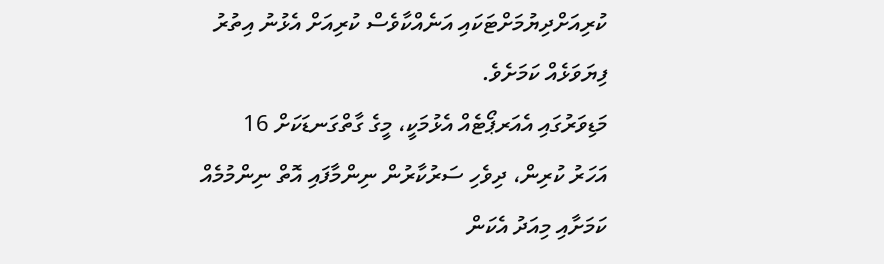ކުރިއަށްދިޔުމަށްޓަކައި އަނެއްކާވެސް ކުރިއަށް އެޅުނު އިތުރު ފިޔަވަޅެއް ކަމަށެވެ.
މަޑިވަރުގައި އެއަރޕޯޓެއް އެޅުމަކީ، މީގެ ގާތްގަނޑަކަށް 16 އަހަރު ކުރިން، ދިވެހި ސަރުކާރުން ނިންމާފައި އޮތް ނިންމުމެއް ކަމަށާއި މިއަދު އެކަން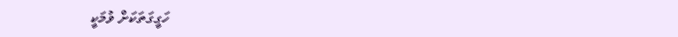ހަގީގަތަކަށް ވުމަކީ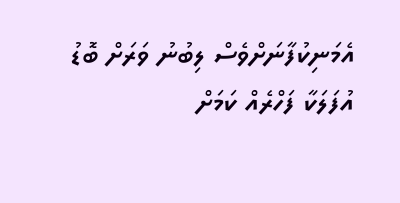އެމަނިކުފާނަށްވެސް ލިބުނު ވަރަށް ބޮޑު އުފަލަކާ ފަހްރެއް ކަމަށް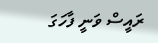ރައީސް ވަނީ ފާހަގަ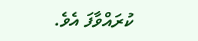ކުރައްވާފަ އެވެ.